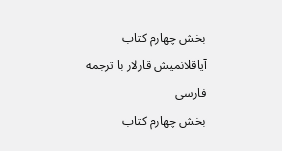بخش چهارم کتاب آیاقلانمیش قارلار با ترجمه فارسی
بخش چهارم کتاب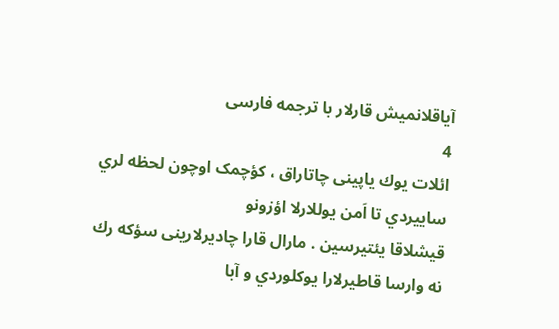آیاقلانمیش قارلار با ترجمه فارسی
4
ائلات یوك یاپینی چاتاراق ، کؤچمک اوچون لحظه لري ساییردي تا اَمن یوللارلا اؤزونو
قیشلاقا یئتیرسین . مارال قارا چادیرلارینی سؤکه رك نه وارسا قاطیرلارا یوکلوردي و آبا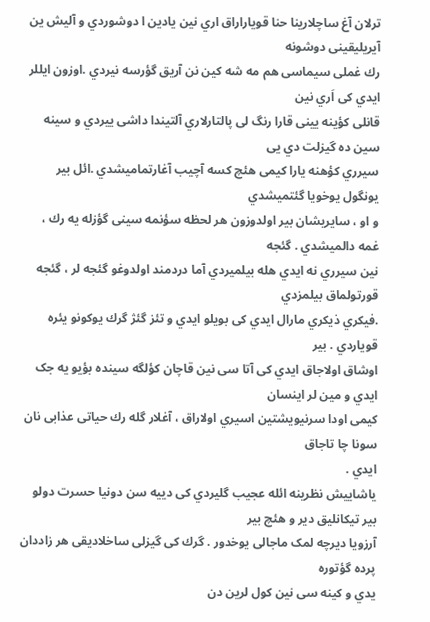ترلان آغ ساچلارینا حنا قویاراراق اري نین یادین ا دوشوردي و آلیش ین آیریلیقینی دوشونه
رك غملی سیماسی هم مه شه کین نن آریق گؤرسه نیردي .اوزون ایللر ایدي کی اَري نین
قانلی کؤینه یینی قارا رنگ لی پالتارلاري آلتیندا داشی ییردي و سینه سین ده گیزلت دي یی
سیرري کؤهنه یارا کیمی هئچ کسه آچیب آغارتمامیشدي .ائل بیر یونگول یوخویا گئتمیشدي
و او ، سایریشان بیر اولدوزون هر لحظه سؤنمه سینی گؤزله یه رك ، غمه دالمیشدي . گئجه
نین سیرري نه ایدي هله بیلمیردي آما دردمند اولدوغو گئجه لر ، گئجه قورتولماق بیلمزدي
.فیکري ذیکري مارال ایدي کی بویلو ایدي و تئز گئژ گرك یوکونو یئره قویاردي . بیر
اوشاق اولاجاق ایدي کی آتا سی نین قاچان کؤلگه سینده بؤیو یه جک ایدي و مین لر اینسان
کیمی اودا سرنیویشتین اسیري اولاراق ، آغلار گله رك حیاتی عذابی نان سونا چا تاجاق
ایدي .
یاشاییش نظرینه ائله عجیب گلیردي کی دییه سن دونیا حسرت دولو بیر تیکانلیق دیر و هئچ بیر
آرزویا دیرچه لمک ماجالی یوخدور . گرك کی گیزلی ساخلادیقی هر زاددان پرده گؤتوره
یدي و کینه سی نین کول لرین دن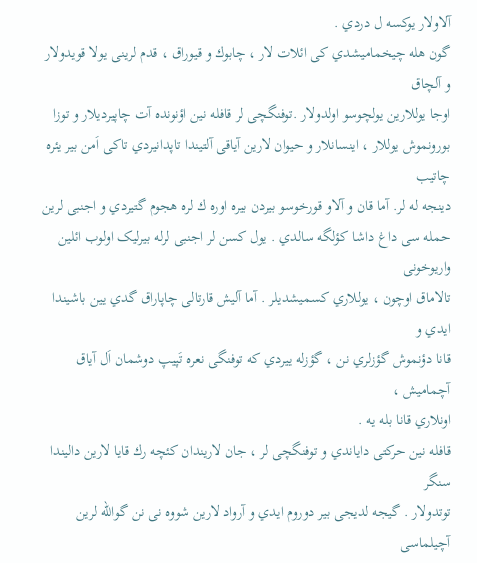آلاولار یوکسه ل دردي .
گون هله چیخمامیشدي کی ائلات لار ، چابوك و قیوراق ، قدم لرینی یولا قویدولار و آلچاق
اوجا یوللارین یولچوسو اولدولار .توفنگچی لر قافله نین اؤنونده آت چاپیردیلار و توزا
بورونموش یوللار ، اینسانلار و حیوان لارین آیاقی آلتیندا تاپدانیردي تاکی اَمن بیر یئره چاتیب
دینجه له لر. آما قان و آلاو قورخوسو بیردن بیره اوره ك لره هجوم گتیردي و اجنبی لرین
حمله سی داغ داشا کؤلگه سالدي . یول کسن لر اجنبی لرله بیرلیک اولوب ائلین واریوخونی
تالاماق اوچون ، یوللاري کسمیشدیلر . آما آلیش قارتالی چاپاراق گدي یین باشیندا ایدي و
قانا دؤنموش گؤزلري نن ، گؤزله ییردي که توفنگی نعره تَپیپ دوشمان اَل آیاق آچمامیش ،
اونلاري قانا بله یه .
قافله نین حرکتی دایاندي و توفنگچی لر ، جان لاریندان کئچه رك قایا لارین دالیندا سنگر
توتدولار . گیجه لدیجی بیر دوروم ایدي و آرواد لارین شووه نی نن گوالله لرین آچیلماسی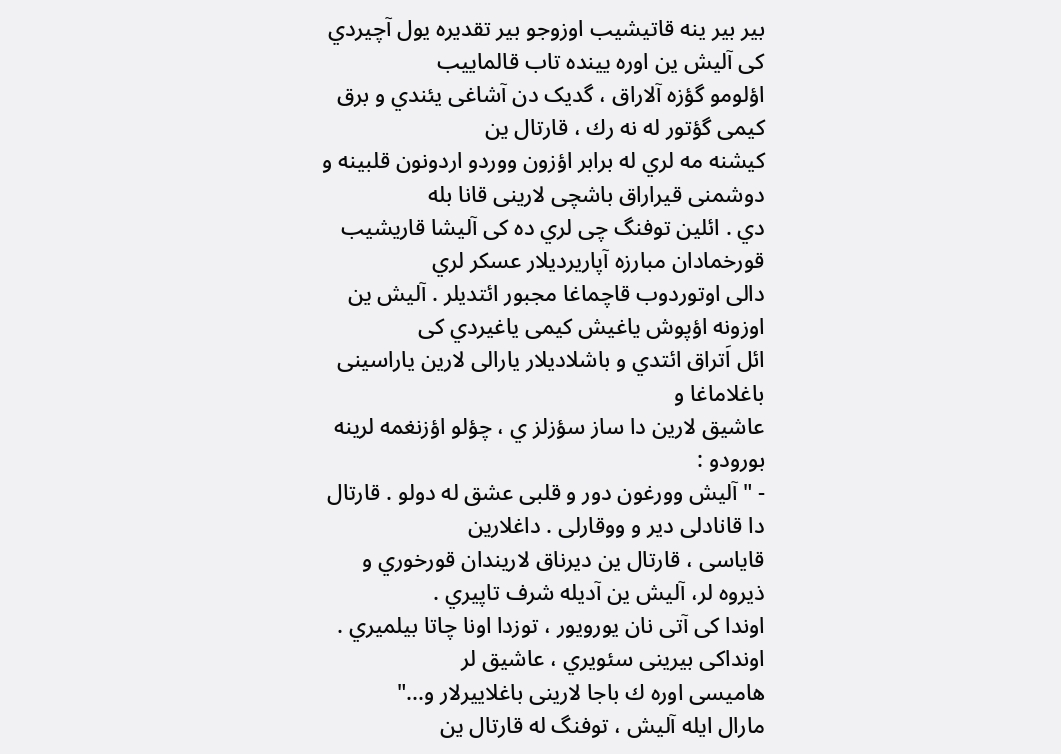بیر بیر ینه قاتیشیب اوزوجو بیر تقدیره یول آچیردي کی آلیش ین اوره یینده تاب قالماییب
اؤلومو گؤزه آلاراق ، گدیک دن آشاغی یئندي و برق کیمی گؤتور له نه رك ، قارتال ین
کیشنه مه لري له برابر اؤزون ووردو اردونون قلبینه و دوشمنی قیراراق باشچی لارینی قانا بله
دي . ائلین توفنگ چی لري ده کی آلیشا قاریشیب قورخمادان مبارزه آپاریردیلار عسکر لري
دالی اوتوردوب قاچماغا مجبور ائتدیلر . آلیش ین اوزونه اؤپوش یاغیش کیمی یاغیردي کی
ائل اَتراق ائتدي و باشلادیلار یارالی لارین یاراسینی باغلاماغا و
عاشیق لارین دا ساز سؤزلز ي ، چؤلو اؤزنغمه لرینه بورودو :
- " آلیش وورغون دور و قلبی عشق له دولو . قارتال دا قانادلی دیر و ووقارلی . داغلارین
قایاسی ، قارتال ین دیرناق لاریندان قورخوري و ذیروه لر، آلیش ین آدیله شرف تاپیري .
اوندا کی آتی نان یورویور ، توزدا اونا چاتا بیلمیري . اونداکی بیرینی سئویري ، عاشیق لر
هامیسی اوره ك باجا لارینی باغلاییرلار و..."
مارال ایله آلیش ، توفنگ له قارتال ین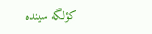کؤلگه سینده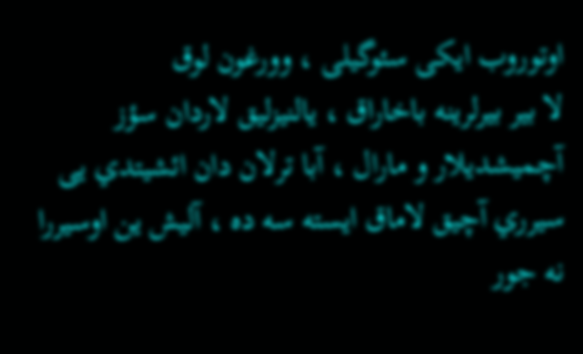اوتوروب ایکی سئوگیلی ، وورغون لوق
لا بیر بیرلرینه باخاراق ، یالنیزلیق لاردان سؤز آچمیشدیلار و مارال ، آبا ترلان دان ائشیتدي یی
سیرري آچیق لاماق ایسته سه ده ، آلیش ین اوسیررا نه جور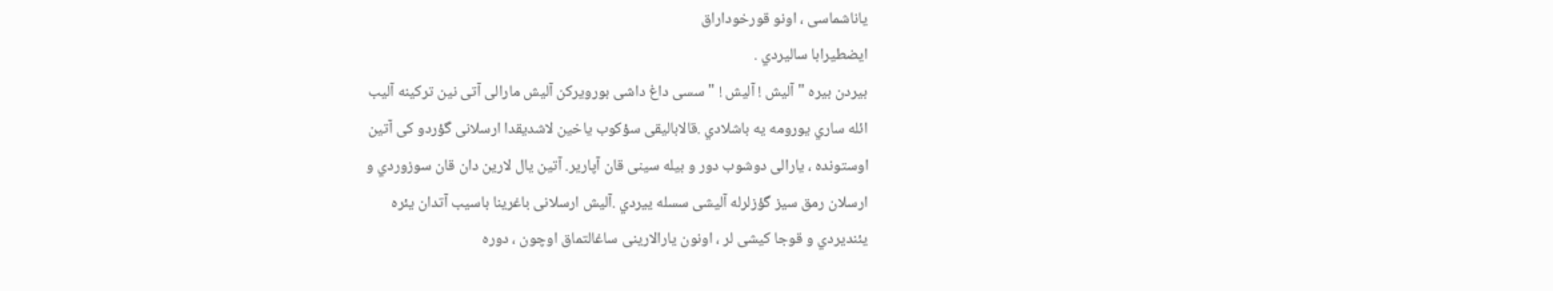یاناشماسی ، اونو قورخوداراق
ایضطیرابا سالیردي .
بیردن بیره " آلیش ! آلیش ! " سسی داغ داشی بورویرکن آلیش مارالی آتی نین ترکینه آلیب
ائله ساري یورومه یه باشلادي .قالابالیقی سؤکوب یاخین لاشدیقدا ارسلانی گؤردو کی آتین
اوستونده ، یارالی دوشوب دور و بیله سینی قان آپاریر. آتین یال لارین دان قان سوزوردي و
ارسلان رمق سیز گؤزلرله آلیشی سسله ییردي .آلیش ارسلانی باغرینا باسیب آتدان یئره
یئندیردي و قوجا کیشی لر ، اونون یارالارینی ساغالتماق اوچون ، دوره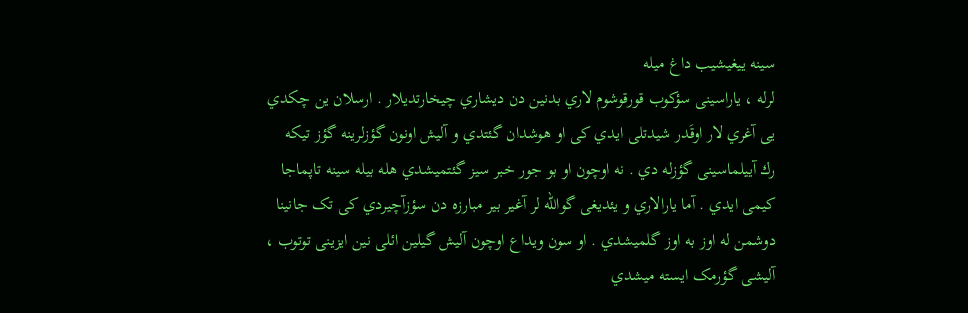سینه ییغیشیب داغ میله
لرله ، یاراسینی سؤکوب قورقوشوم لاري بدنین دن دیشاري چیخارتدیلار . ارسلان ین چکدي
یی آغري لار اوقَدر شیدتلی ایدي کی او هوشدان گئتدي و آلیش اونون گؤزلرینه گؤز تیکه
رك آییلماسینی گؤزله دي . نه اوچون او بو جور خبر سیز گئتمیشدي هله بیله سینه تاپماجا
کیمی ایدي . آما یارالاري و یئدیغی گوالله لر آغیر بیر مبارزه دن سؤزآچیردي کی تک جانینا
دوشمن له اوز به اوز گلمیشدي . او سون ویداع اوچون آلیش گیلین ائلی نین ایزینی توتوب ،
آلیشی گؤرمک ایسته میشدي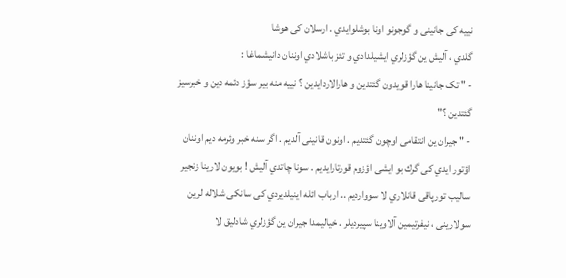نییه کی جانینی و گوجونو اونا بوشلوایدي . ارسلان کی هوشا
گلدي ، آلیش ین گؤزلري ایشیلدادي و تئز باشلادي اوننان دانیشماغا :
- " تک جانینا هارا قویدون گئتدین و هارالاردایدین ؟ نییه منه بیر سؤز دئمه دین و خبرسیز
گئتدین ؟"
- " جیران ین انتقامی اوچون گئتدیم . اونون قانینی آلدیم . اگر سنه خبر وئرمه دیم اوننان
اؤتور ایدي کی گرك بو ایشی اؤزوم قورتارایدیم . سونا چاتدي آلیش ! بویون لارینا زنجیر
سالیب تورپاقی قانلاري لا سوواردیم .. ارباب ائله اینیلدیردي کی سانکی شلاله لرین
سولارینی ، نیفرتیمین آلاوینا سپیردیلر . خیالیمدا جیران ین گؤزلري شادلیق لا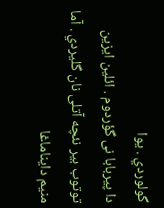گولوردي . یوا
دا پیربابا نی گؤردوم . ائلین ایزین توتوب بیر نئچه آتلی نان گلیردي . آما منیم دایناماغا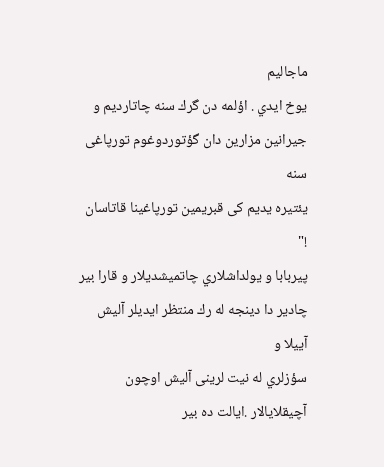ماجالیم
یوخ ایدي . اؤلمه دن گرك سنه چاتاردیم و جیرانین مزارین دان گؤتوردوغوم تورپاغی سنه
یئتیره یدیم کی قبریمین تورپاغینا قاتاسان !"
پیربابا و یولداشلاري چاتمیشدیلار و قارا بیر چادیر دا دینجه له رك منتظر ایدیلر آلیش آییلا و
سؤزلري له نیت لرینی آلیش اوچون آچیقلایالار .ایالت ده بیر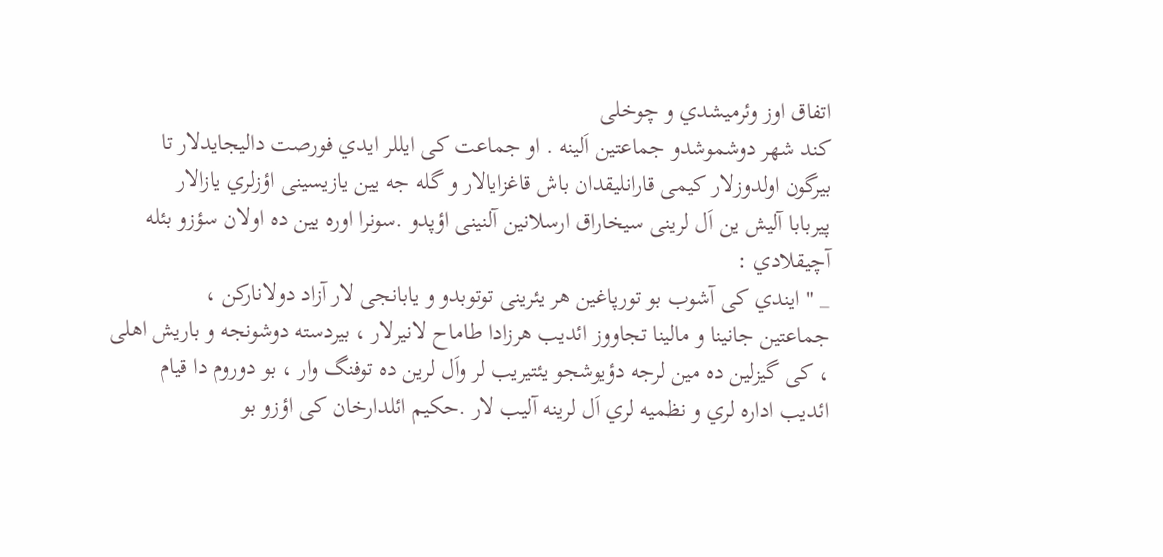اتفاق اوز وئرمیشدي و چوخلی
کند شهر دوشموشدو جماعتین اَلینه . او جماعت کی ایللر ایدي فورصت دالیجایدلار تا
بیرگون اولدوزلار کیمی قارانلیقدان باش قاغزایالار و گله جه یین یازیسینی اؤزلري یازالار
پیربابا آلیش ین اَل لرینی سیخاراق ارسلانین آلنینی اؤپدو .سونرا اوره یین ده اولان سؤزو بئله
آچیقلادي :
_ " ایندي کی آشوب بو تورپاغین هر یئرینی توتوبدو و یابانجی لار آزاد دولانارکن ،
جماعتین جانینا و مالینا تجاووز ائدیب هرزادا طاماح لانیرلار ، بیردسته دوشونجه و باریش اهلی
، کی گیزلین ده مین لرجه دؤیوشجو یئتیریب لر واَل لرین ده توفنگ وار ، بو دوروم دا قیام
ائدیب اداره لري و نظمیه لري اَل لرینه آلیب لار .حکیم ائلدارخان کی اؤزو بو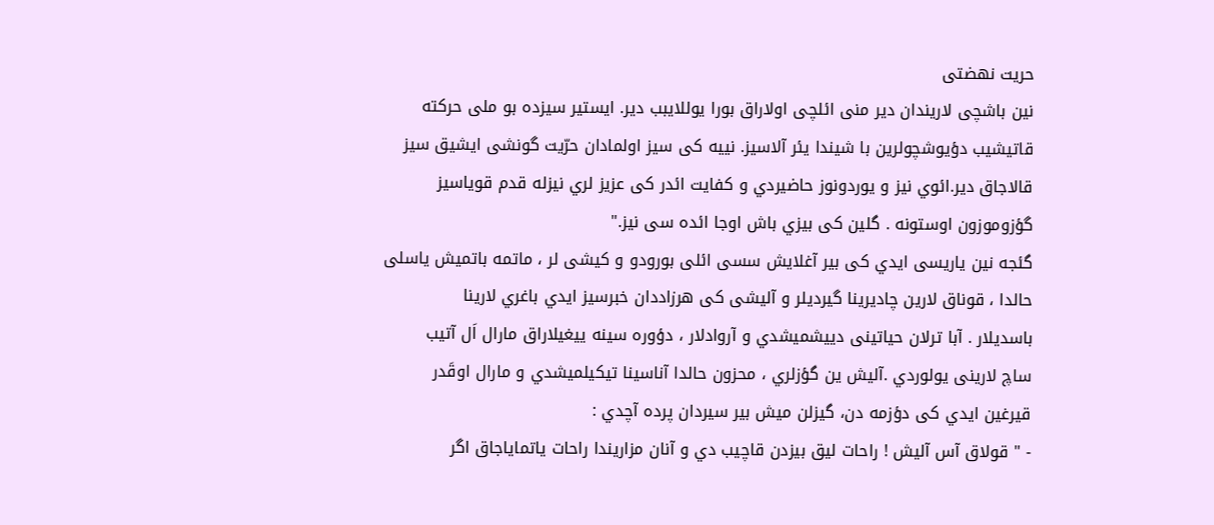حریت نهضتی
نین باشچی لاریندان دیر منی ائلچی اولاراق بورا یوللایبب دیر. ایستیر سیزده بو ملی حرکته
قاتیشیب دؤیوشچولرین با شیندا یئر آلاسیز. نییه کی سیز اولمادان حرّیت گونشی ایشیق سیز
قالاجاق دیر.ائوي نیز و یوردونوز حاضیردي و کفایت ائدر کی عزیز لري نیزله قدم قویاسیز
گؤزوموزون اوستونه . گلین کی بیزي باش اوجا ائده سی نیز."
گئجه نین یاریسی ایدي کی بیر آغلایش سسی ائلی بورودو و کیشی لر ، ماتمه باتمیش یاسلی
حالدا ، قوناق لارین چادیرینا گیردیلر و آلیشی کی هرزاددان خبرسیز ایدي باغري لارینا
باسدیلار . آبا ترلان حیاتینی دییشمیشدي و آروادلار ، دؤوره سینه ییغیلاراق مارال اَل آتیب
ساچ لارینی یولوردي .آلیش ین گؤزلري ، محزون حالدا آناسینا تیکیلمیشدي و مارال اوقَدر
قیرغین ایدي کی دؤزمه دن، گیزلن میش بیر سیردان پرده آچدي :
- " قولاق آس آلیش ! راحات لیق بیزدن قاچیب دي و آنان مزاریندا راحات یاتمایاجاق اگر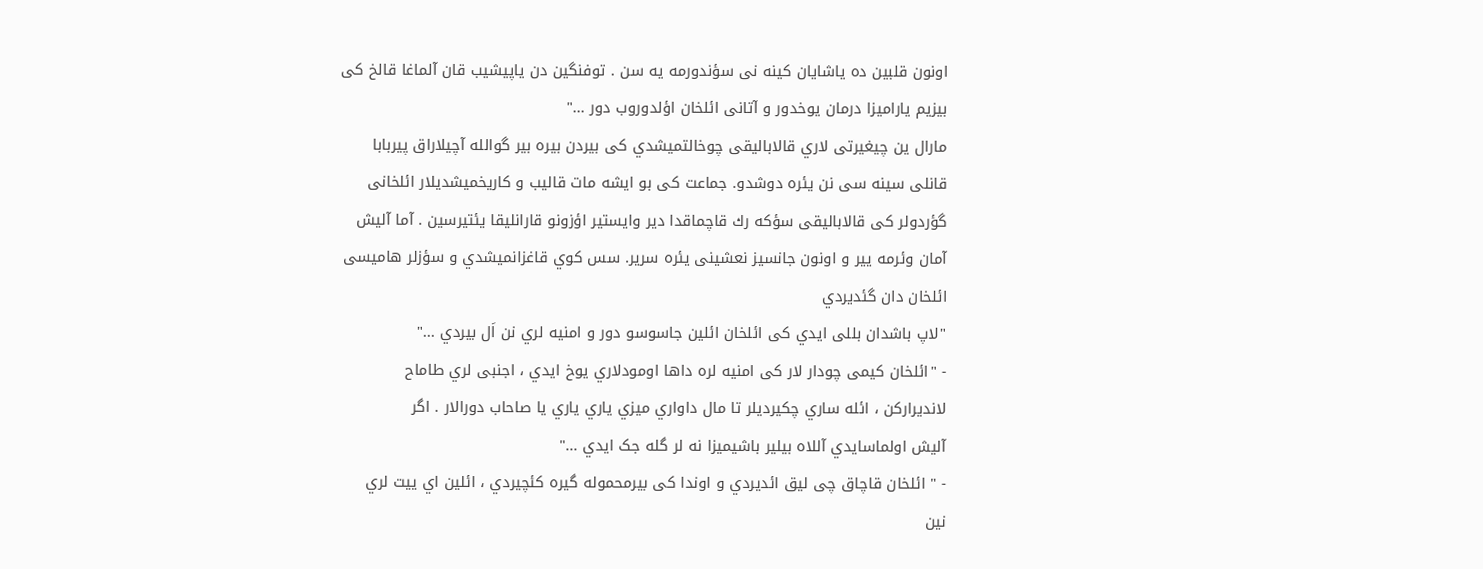اونون قلبین ده یاشایان کینه نی سؤندورمه یه سن . توفنگین دن یاپیشیب قان آلماغا قالخ کی
بیزیم یارامیزا درمان یوخدور و آتانی ائلخان اؤلدوروب دور ..."
مارال ین چیغیرتی لاري قالابالیقی چوخالتمیشدي کی بیردن بیره بیر گوالله آچیلاراق پیربابا
قانلی سینه سی نن یئره دوشدو. جماعت کی بو ایشه مات قالیب و کاریخمیشدیلار ائلخانی
گؤردولر کی قالابالیقی سؤکه رك قاچماقدا دیر وایستیر اؤزونو قارانلیقا یئتیرسین . آما آلیش
آمان وئرمه ییر و اونون جانسیز نعشینی یئره سریر. سس کوي قاغزانمیشدي و سؤزلر هامیسی
ائلخان دان گئدیردي
"لاپ باشدان بللی ایدي کی ائلخان ائلین جاسوسو دور و امنیه لري نن اَل بیردي ..."
- "ائلخان کیمی چودار لار کی امنیه لره داها اومودلاري یوخ ایدي ، اجنبی لري طاماح
لاندیرارکن ، ائله ساري چکیردیلر تا مال داواري میزي یاري یاري یا صاحاب دورالار . اگر
آلیش اولماسایدي آللاه بیلیر باشیمیزا نه لر گله جک ایدي ..."
- " ائلخان قاچاق چی لیق ائدیردي و اوندا کی بیرمحموله گیره کئچیردي ، ائلین اي ییت لري
نین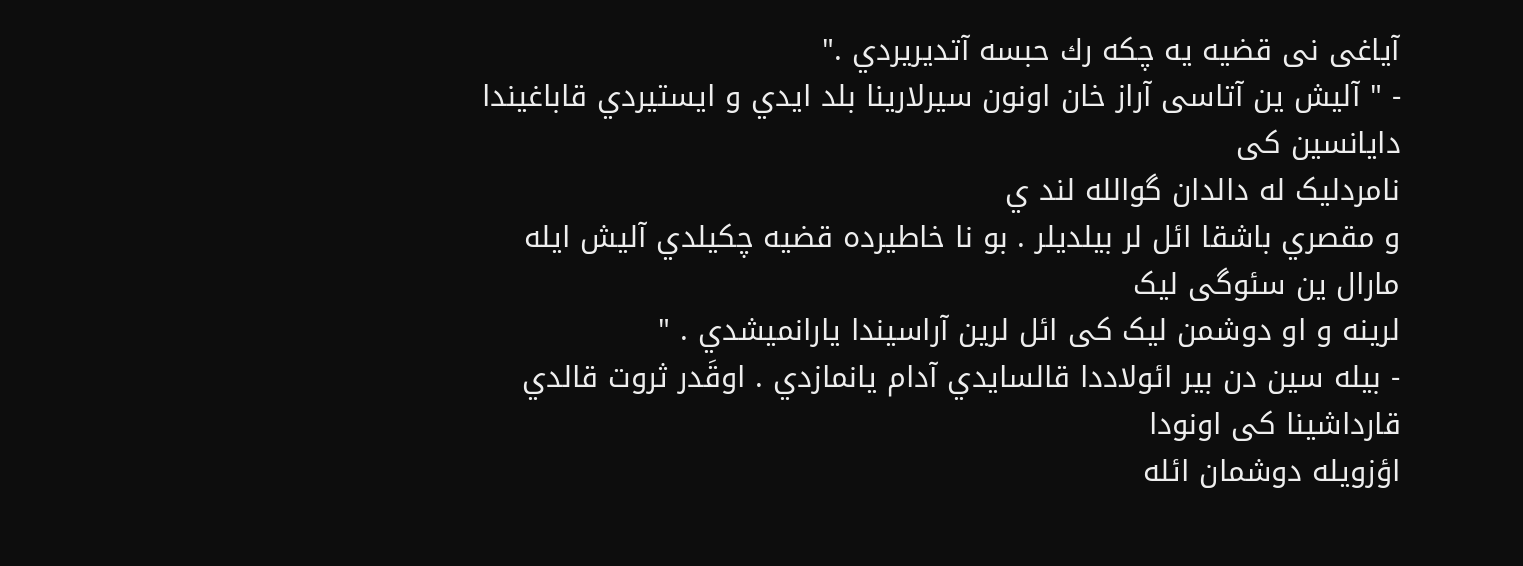آیاغی نی قضیه یه چکه رك حبسه آتدیریردي ."
- " آلیش ین آتاسی آراز خان اونون سیرلارینا بلد ایدي و ایستیردي قاباغیندا دایانسین کی
نامردلیک له دالدان گوالله لند ي
و مقصري باشقا ائل لر بیلدیلر . بو نا خاطیرده قضیه چکیلدي آلیش ایله مارال ین سئوگی لیک
لرینه و او دوشمن لیک کی ائل لرین آراسیندا یارانمیشدي . "
- بیله سین دن بیر ائولاددا قالسایدي آدام یانمازدي . اوقَدر ثروت قالدي قارداشینا کی اونودا
اؤزویله دوشمان ائله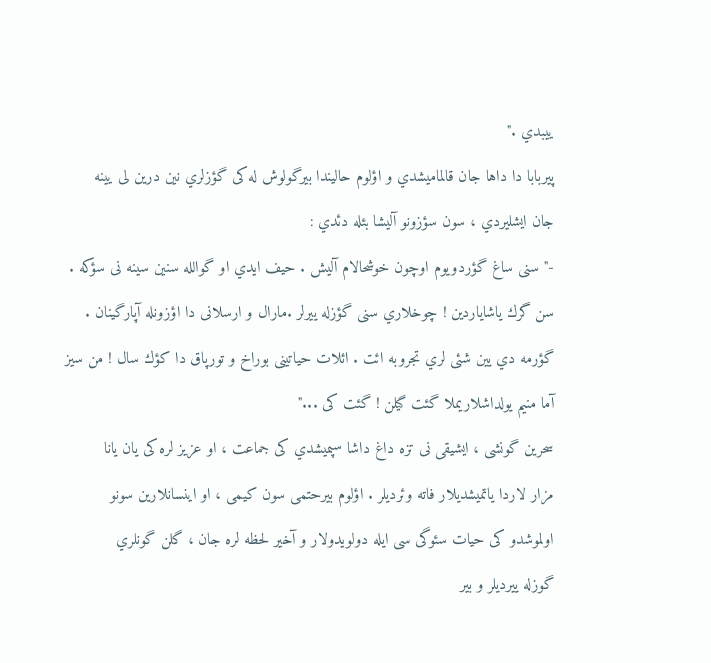ییبدي ."
پیربابا دا داها جان قالمامیشدي و اؤلوم حالیندا بیرگولوش له کی گؤزلري نین درین لی یینه
جان ایشلیردي ، سون سؤزونو آلیشا بئله دئدي :
-" سنی ساغ گؤردویوم اوچون خوشحالام آلیش . حیف ایدي او گوالله سنین سینه نی سؤکه .
سن گرك یاشایاردین ! چوخلاري سنی گؤزله ییرلر .مارال و ارسلانی دا اؤزونله آپارگینان .
گؤرمه دي یین شئی لري تجروبه ائت . ائلات حیاتینی بوراخ و تورپاق دا کؤك سال ! من سیز
آما منیم یولداشلاریملا گئت گیلن ! گئت کی ..."
سحرین گونشی ، ایشیقی نی تزه داغ داشا سپمیشدي کی جماعت ، او عزیز لره کی یان یانا
مزار لاردا یاتمیشدیلار فاته وئردیلر . اؤلوم بیرحتمی سون کیمی ، او اینسانلارین سونو
اولموشدو کی حیات سئوگی سی ایله دولویدولار و آخیر لحظه لره جان ، گلن گونلري
گوزله ییردیلر و بیر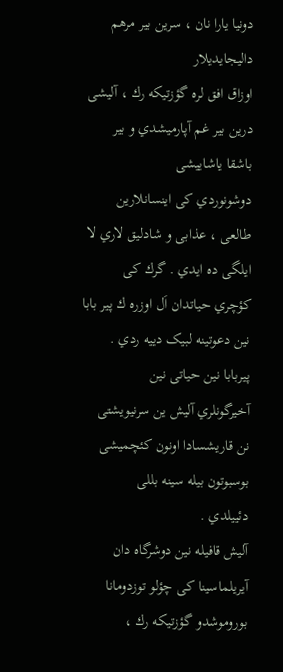دونیا یارا نان ، سرین بیر مرهم دالیجایدیلار
اوزاق افق لره گؤزتیکه رك ، آلیشی درین بیر غم آپارمیشدي و بیر باشقا یاشاییشی
دوشونوردي کی اینسانلارین طالعی ، عذابی و شادلیق لاري لا ایلگی ده ایدي . گرك کی
کؤچري حیاتدان اَل اوزره ك پیر بابا نین دعوتینه لبیک دییه ردي . پیربابا نین حیاتی نین
آخیرگونلري آلیش ین سرنیویشتی نن قاریشسادا اونون کئچمیشی بوسبوتون بیله سینه بللی
دئییلدي .
آلیش قافیله نین دوشرگاه دان آیریلماسینا کی چؤلو توزدومانا بوروموشدو گؤزتیکه رك ،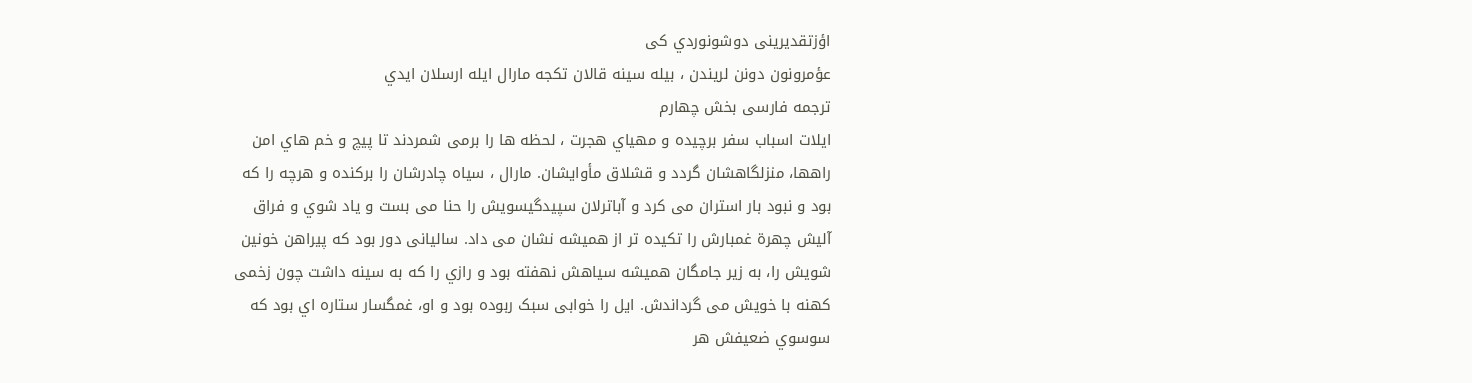اؤزتقدیرینی دوشونوردي کی
عؤمرونون دونن لریندن ، بیله سینه قالان تکجه مارال ایله ارسلان ایدي
ترجمه فارسی بخش چهارم
ایلات اسباب سفر برچیده و مهیاي هجرت ، لحظه ها را برمی شمردند تا پیچ و خم هاي امن
راهها، منزلگاهشان گردد و قشلاق مأوایشان. مارال ، سیاه چادرشان را برکنده و هرچه را که
بود و نبود بار استران می کرد و آباترلان سپیدگیسویش را حنا می بست و یاد شوي و فراق
آلیش چهرة غمبارش را تکیده تر از همیشه نشان می داد. سالیانی دور بود که پیراهن خونین
شویش را، به زیر جامگان همیشه سیاهش نهفته بود و رازي را که به سینه داشت چون زخمی
کهنه با خویش می گرداندش. ایل را خوابی سبک ربوده بود و او، غمگسار ستاره اي بود که
سوسوي ضعیفش هر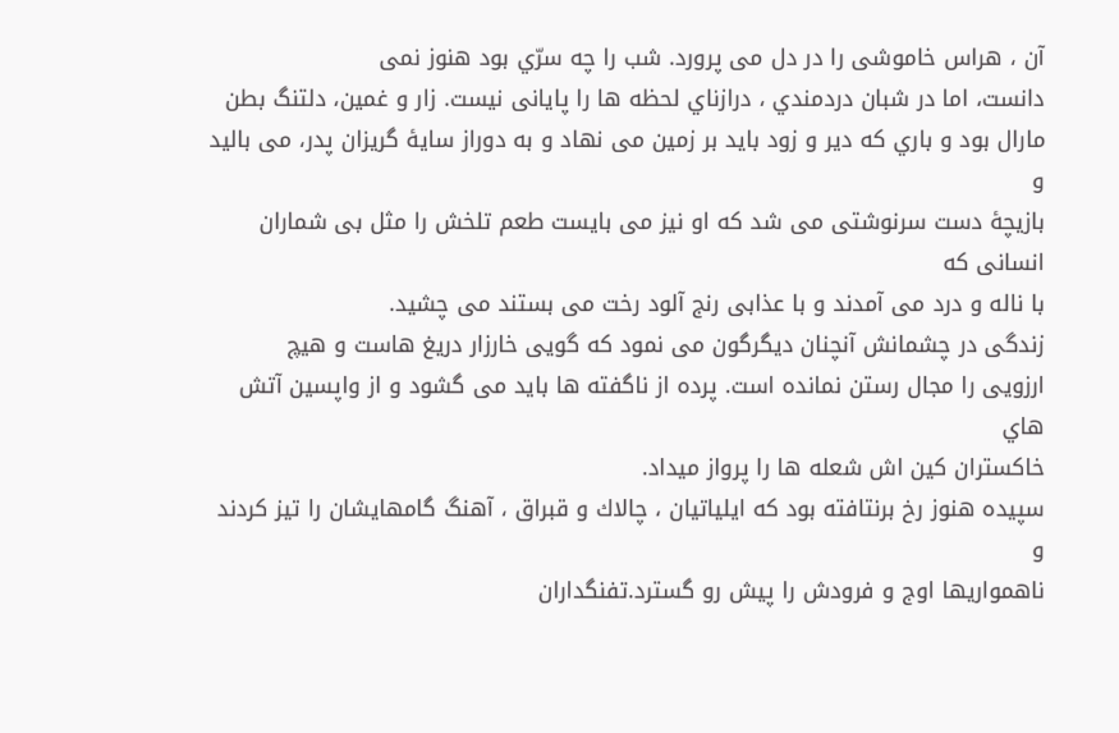آن ، هراس خاموشی را در دل می پرورد. شب را چه سرّي بود هنوز نمی
دانست، اما در شبان دردمندي ، درازناي لحظه ها را پایانی نیست. زار و غمین، دلتنگ بطن
مارال بود و باري که دیر و زود باید بر زمین می نهاد و به دوراز سایۀ گریزان پدر، می بالید و
بازیچۀ دست سرنوشتی می شد که او نیز می بایست طعم تلخش را مثل بی شماران انسانی که
با ناله و درد می آمدند و با عذابی رنج آلود رخت می بستند می چشید.
زندگی در چشمانش آنچنان دیگرگون می نمود که گویی خارزار دریغ هاست و هیچ
ارزویی را مجال رستن نمانده است. پرده از ناگفته ها باید می گشود و از واپسین آتش هاي
خاکستران کین اش شعله ها را پرواز میداد.
سپیده هنوز رخ برنتافته بود که ایلیاتیان ، چالاك و قبراق ، آهنگ گامهایشان را تیز کردند و
ناهمواریها اوج و فرودش را پیش رو گسترد.تفنگداران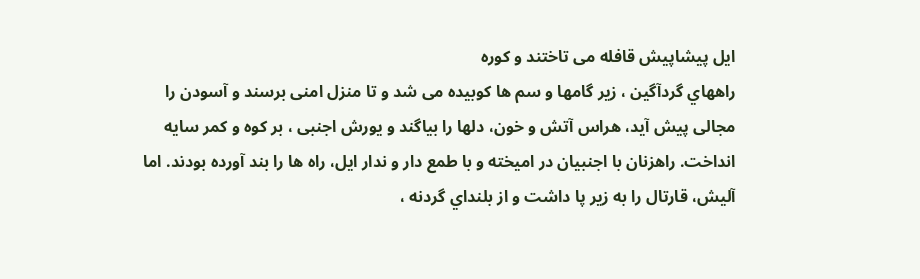ایل پیشاپیش قافله می تاختند و کوره
راههاي گردآگین ، زیر گامها و سم ها کوبیده می شد و تا منزل امنی برسند و آسودن را
مجالی پیش آید، هراس آتش و خون، دلها را بیاگند و یورش اجنبی ، بر کوه و کمر سایه
انداخت. راهزنان با اجنبیان در امیخته و با طمع دار و ندار ایل، راه ها را بند آورده بودند. اما
آلیش، قارتال را به زیر پا داشت و از بلنداي گردنه ،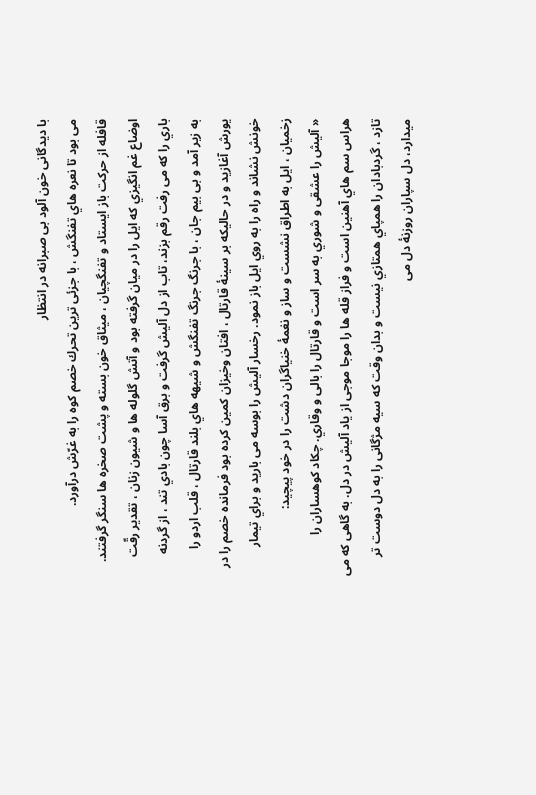با دیدگانی خون آلود بی صبرانه در انتظار
می بود تا نعره هاي تفنگش ، با جزئی ترین تحرك خصم کوه را به غرّش درآورد.
قافله از حرکت باز ایستاد و تفنگچیان ، میثاق خون بسته و پشت صخره ها سنگر گرفتند.
اوضاع غم انگیزي که ایل را در میان گرفته بود و آتش گلوله ها و شیون زنان ، تقدیر رقّت
باري را که می رفت رقم بزند، تاب از دل آلیش گرفت و برق آسا چون بادي تند ، از گردنه
به زیر آمد و بی بیم جان ، با جرنگ جرنگ تفنگش و شیهه هاي بلند قارتال ، قلب اردو را
یورش آغازید و در حالیکه بر سینۀ قارتال ، افتان وخیزان کمین کرده بود فرمانده خصم را در
خونش نشاند و راه را به روي ایل باز نمود. رخسار آلیش را بوسه می بارید و براي تیمار
زخمیان ، ایل به اطراق نشست و ساز و نغمۀ خنیاگران دشت را در خود پیچید:
« آلیش را عشقی و شوري به سر است و قارتال را بالی و وقاري. چکاد کوهساران را
هراس سم هاي آهنین است و فراز قله ها را موجا موجی از یاد آلیش در دل. به گاهی که می
تازد ، گردبادان را همپاي همتازي نیست و بدان وقت که سیه مژگانی را به دل دوست تر
میدارد، دل سپاران روزنۀ دل می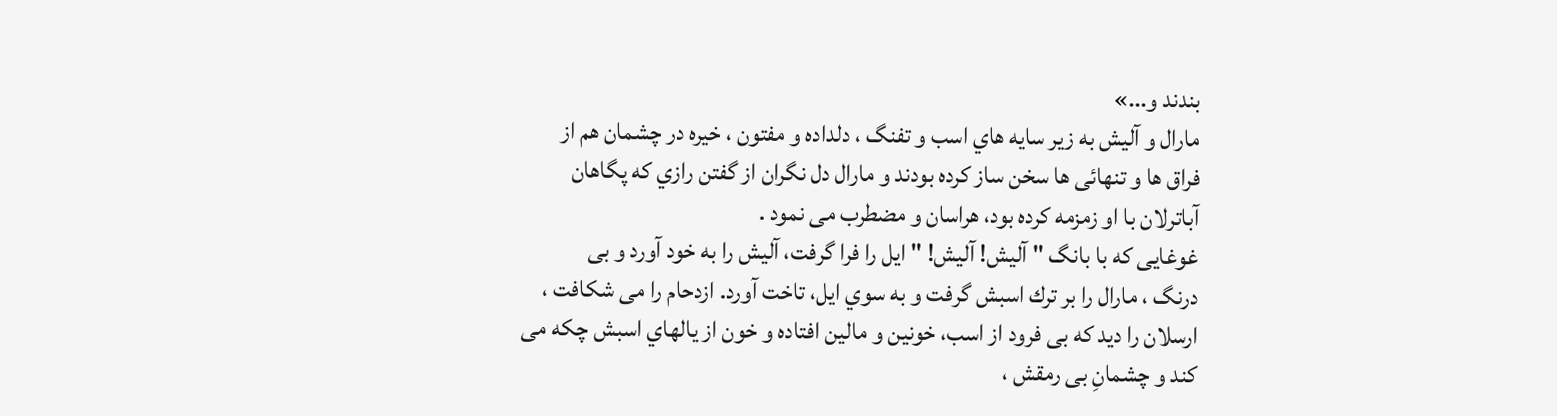بندند و...»
مارال و آلیش به زیر سایه هاي اسب و تفنگ ، دلداده و مفتون ، خیره در چشمان هم از
فراق ها و تنهائی ها سخن ساز کرده بودند و مارال دل نگران از گفتن رازي که پگاهان
آباترلان با او زمزمه کرده بود، هراسان و مضطرب می نمود .
غوغایی که با بانگ " آلیش! آلیش! " ایل را فرا گرفت، آلیش را به خود آورد و بی
درنگ ، مارال را بر ترك اسبش گرفت و به سوي ایل، تاخت آورد. ازدحام را می شکافت ،
ارسلان را دید که بی فرود از اسب، خونین و مالین افتاده و خون از یالهاي اسبش چکه می
کند و چشمانِ بی رمقش ،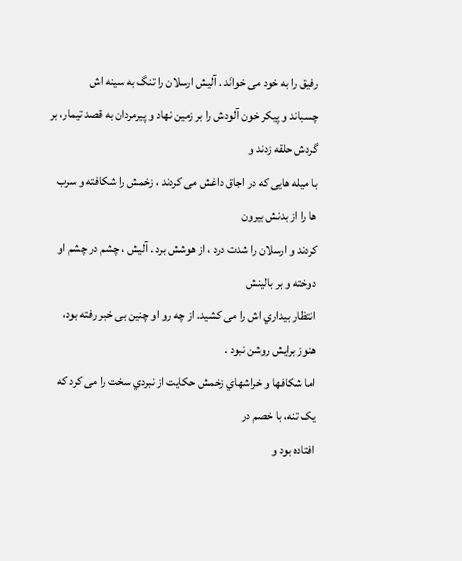رفیق را به خود می خوانَد . آلیش ارسلان را تنگ به سینه اش
چسباند و پیکر خون آلودش را بر زمین نهاد و پیرمردان به قصد تیمار، بر گردش حلقه زدند و
با میله هایی که در اجاق داغش می کردند ، زخمش را شکافته و سرب ها را از بدنش بیرون
کردند و ارسلان را شدت درد ، از هوشش برد . آلیش ، چشم در چشم او دوخته و بر بالینش
انتظار بیداري اش را می کشید. از چه رو او چنین بی خبر رفته بود، هنوز برایش روشن نبود .
اما شکافها و خراشهاي زخمش حکایت از نبردي سخت را می کرد که یک تنه، با خصم در
افتاده بود و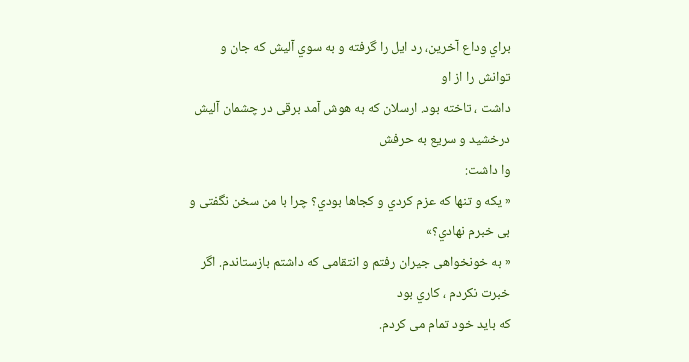براي وداع آخرین، رد ایل را گرفته و به سوي آلیش که جان و توانش را از او
داشت ، تاخته بود. ارسلان که به هوش آمد برقی در چشمان آلیش درخشید و سریع به حرفش
وا داشت:
« یکه و تنها که عزم کردي و کجاها بودي؟ چرا با من سخن نگفتی و بی خبرم نهادي؟»
« به خونخواهی جیران رفتم و انتقامی که داشتم بازستاندم. اگر خبرت نکردم ، کاري بود
که باید خود تمام می کردم.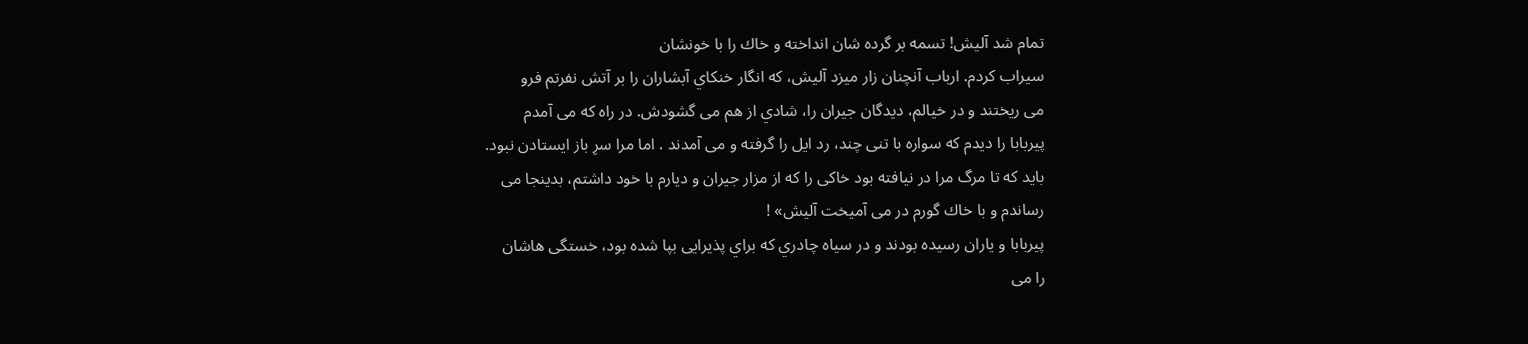تمام شد آلیش! تسمه بر گرده شان انداخته و خاك را با خونشان
سیراب کردم. ارباب آنچنان زار میزد آلیش، که انگار خنکاي آبشاران را بر آتش نفرتم فرو
می ریختند و در خیالم، دیدگان جیران را، شادي از هم می گشودش. در راه که می آمدم
پیربابا را دیدم که سواره با تنی چند، رد ایل را گرفته و می آمدند . اما مرا سرِ باز ایستادن نبود.
باید که تا مرگ مرا در نیافته بود خاکی را که از مزار جیران و دیارم با خود داشتم، بدینجا می
رساندم و با خاك گورم در می آمیخت آلیش» !
پیربابا و یاران رسیده بودند و در سیاه چادري که براي پذیرایی بپا شده بود، خستگی هاشان
را می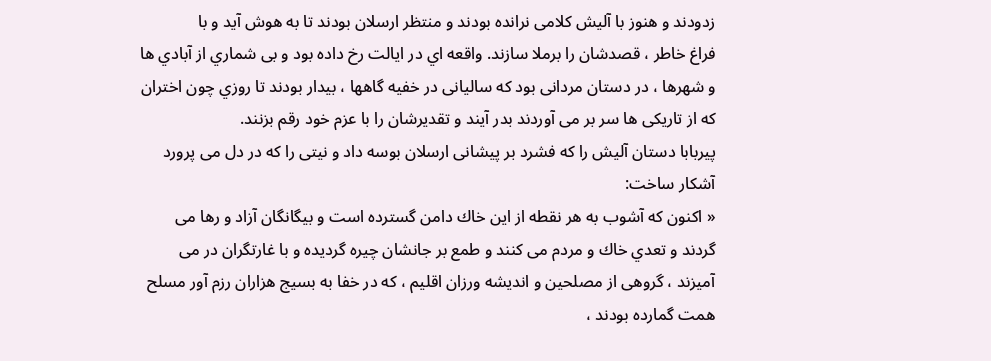زدودند و هنوز با آلیش کلامی نرانده بودند و منتظر ارسلان بودند تا به هوش آید و با
فراغ خاطر ، قصدشان را برملا سازند. واقعه اي در ایالت رخ داده بود و بی شماري از آبادي ها
و شهرها ، در دستان مردانی بود که سالیانی در خفیه گاهها ، بیدار بودند تا روزي چون اختران
که از تاریکی ها سر بر می آوردند بدر آیند و تقدیرشان را با عزم خود رقم بزنند.
پیربابا دستان آلیش را که فشرد بر پیشانی ارسلان بوسه داد و نیتی را که در دل می پرورد
آشکار ساخت:
« اکنون که آشوب به هر نقطه از این خاك دامن گسترده است و بیگانگان آزاد و رها می
گردند و تعدي خاك و مردم می کنند و طمع بر جانشان چیره گردیده و با غارتگران در می
آمیزند ، گروهی از مصلحین و اندیشه ورزان اقلیم ، که در خفا به بسیج هزاران رزم آور مسلح
همت گمارده بودند ،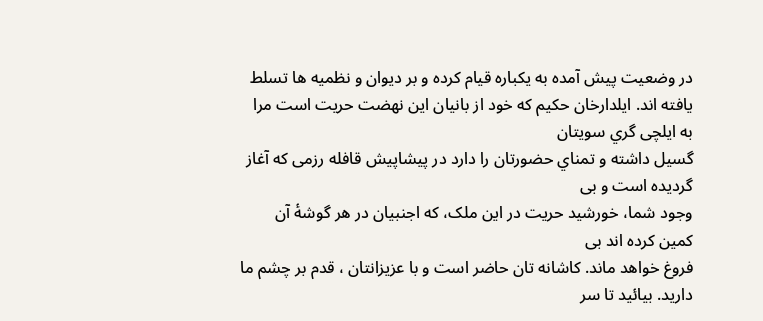در وضعیت پیش آمده به یکباره قیام کرده و بر دیوان و نظمیه ها تسلط
یافته اند. ایلدارخان حکیم که خود از بانیان این نهضت حریت است مرا به ایلچی گري سویتان
گسیل داشته و تمناي حضورتان را دارد در پیشاپیش قافله رزمی که آغاز گردیده است و بی
وجود شما، خورشید حریت در این ملک، که اجنبیان در هر گوشۀ آن کمین کرده اند بی
فروغ خواهد ماند. کاشانه تان حاضر است و با عزیزانتان ، قدم بر چشم ما دارید. بیائید تا سر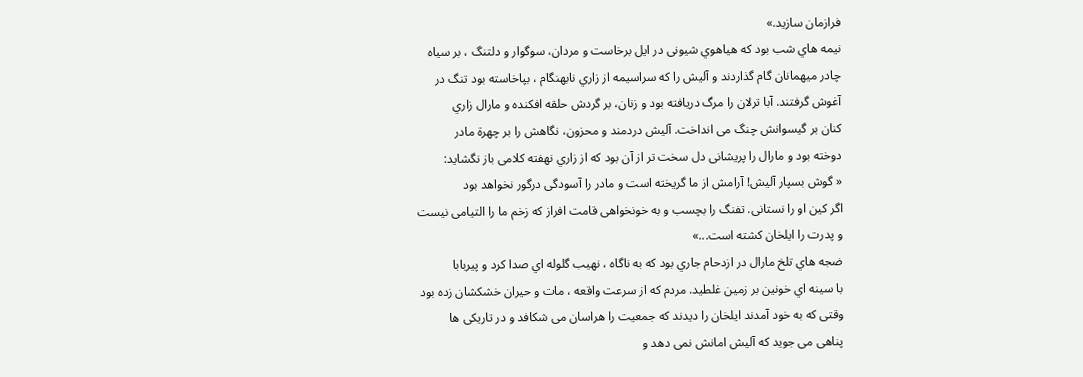فرازمان سازید.»
نیمه هاي شب بود که هیاهوي شیونی در ایل برخاست و مردان، سوگوار و دلتنگ ، بر سیاه
چادر میهمانان گام گذاردند و آلیش را که سراسیمه از زاري نابهنگام ، بپاخاسته بود تنگ در
آغوش گرفتند. آبا ترلان را مرگ دریافته بود و زنان، بر گردش حلقه افکنده و مارال زاري
کنان بر گیسوانش چنگ می انداخت. آلیش دردمند و محزون، نگاهش را بر چهرة مادر
دوخته بود و مارال را پریشانی دل سخت تر از آن بود که از زاري نهفته کلامی باز نگشاید:
« گوش بسپار آلیش! آرامش از ما گریخته است و مادر را آسودگی درگور نخواهد بود
اگر کین او را نستانی. تفنگ را بچسب و به خونخواهی قامت افراز که زخم ما را التیامی نیست
و پدرت را ایلخان کشته است...»
ضجه هاي تلخ مارال در ازدحام جاري بود که به ناگاه ، نهیب گلوله اي صدا کرد و پیربابا
با سینه اي خونین بر زمین غلطید. مردم که از سرعت واقعه ، مات و حیران خشکشان زده بود
وقتی که به خود آمدند ایلخان را دیدند که جمعیت را هراسان می شکافد و در تاریکی ها
پناهی می جوید که آلیش امانش نمی دهد و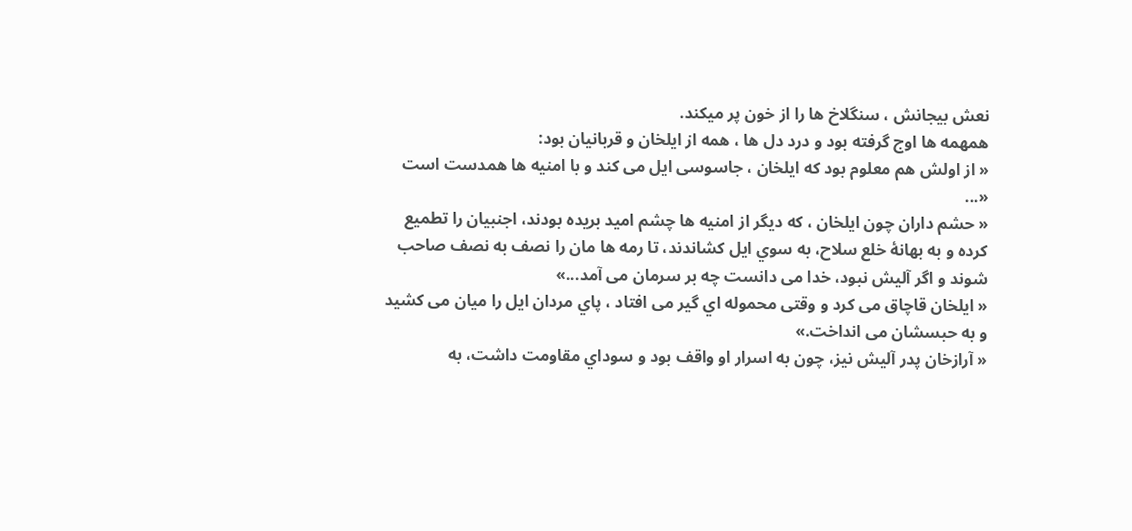نعش بیجانش ، سنگلاخ ها را از خون پر میکند.
همهمه ها اوج گرفته بود و درد دل ها ، همه از ایلخان و قربانیان بود:
« از اولش هم معلوم بود که ایلخان ، جاسوسی ایل می کند و با امنیه ها همدست است
«...
« حشم داران چون ایلخان ، که دیگر از امنیه ها چشم امید بریده بودند، اجنبیان را تطمیع
کرده و به بهانۀ خلع سلاح، به سوي ایل کشاندند، تا رمه ها مان را نصف به نصف صاحب
شوند و اگر آلیش نبود، خدا می دانست چه بر سرمان می آمد...»
« ایلخان قاچاق می کرد و وقتی محموله اي گیر می افتاد ، پاي مردان ایل را میان می کشید
و به حبسشان می انداخت.»
« آرازخان پدر آلیش نیز، چون به اسرار او واقف بود و سوداي مقاومت داشت، به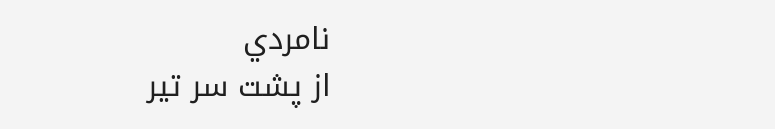نامردي
از پشت سر تیر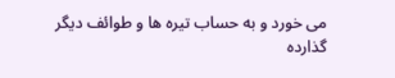می خورد و به حساب تیره ها و طوائف دیگر گذارده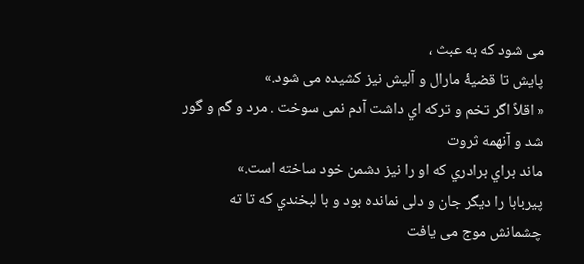می شود که به عبث ،
پایش تا قضیۀ مارال و آلیش نیز کشیده می شود.»
« اقلاً اگر تخم و ترکه اي داشت آدم نمی سوخت . مرد و گم و گور شد و آنهمه ثروت
ماند براي برادري که او را نیز دشمن خود ساخته است.»
پیربابا را دیگر جان و دلی نمانده بود و با لبخندي که تا ته چشمانش موج می یافت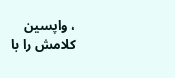، واپسین
کلامش را با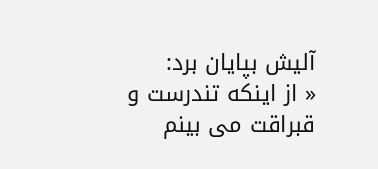آلیش بپایان برد:
« از اینکه تندرست و قبراقت می بینم